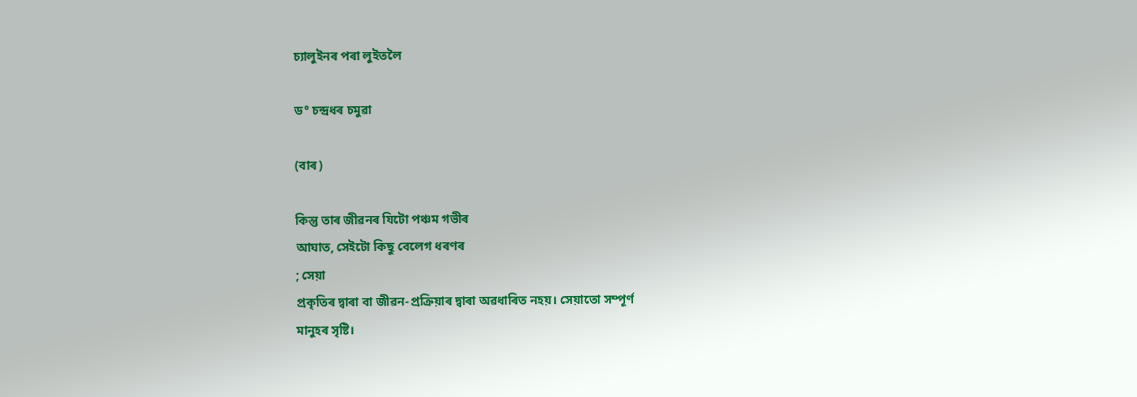চ্যালুইনৰ পৰা লুইতলৈ‍

ড° চন্দ্ৰধৰ চমুৱা

(বাৰ)

কিন্তু তাৰ জীৱনৰ যিটো পঞ্চম গভীৰ
আঘাত, সেইটো কিছু বেলেগ ধৰণৰ
; সেয়া
প্রকৃতিৰ দ্বাৰা বা জীৱন-প্রক্রিয়াৰ দ্বাৰা অৱধাৰিত নহয়। সেয়াতো সম্পূর্ণ
মানুহৰ সৃষ্টি।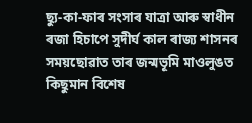ছ্যু-কা-ফাৰ সংসাৰ যাত্ৰা আৰু স্বাধীন
ৰজা হিচাপে সুদীর্ঘ কাল ৰাজ্য শাসনৰ সময়ছোৱাত তাৰ জন্মভূমি মাওলুঙত কিছুমান বিশেষ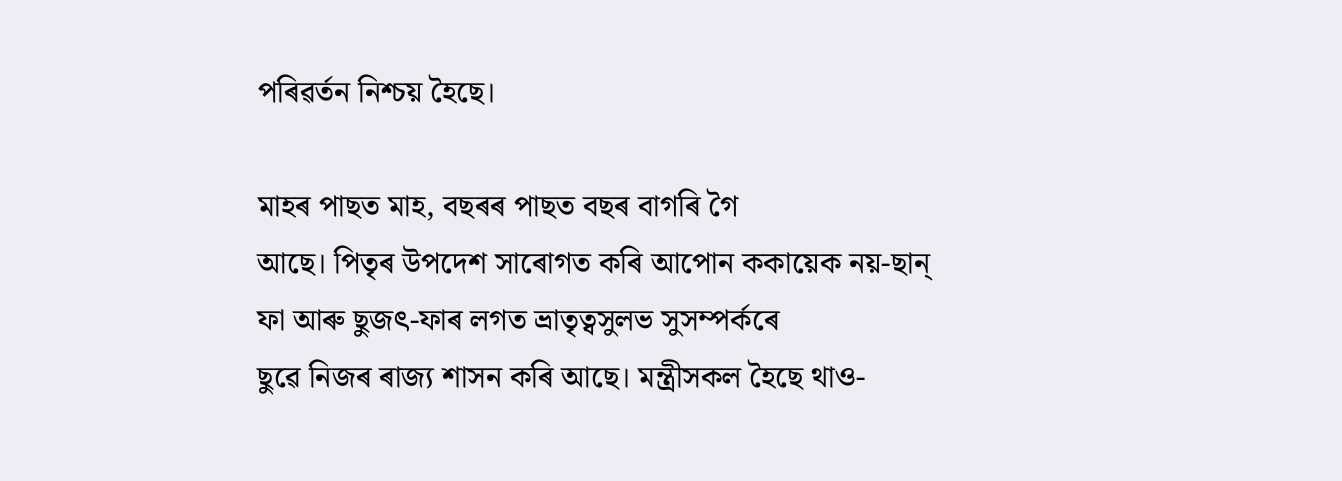পৰিৱর্তন নিশ্চয় হৈছে।

মাহৰ পাছত মাহ, বছৰৰ পাছত বছৰ বাগৰি গৈ
আছে। পিতৃৰ উপদেশ সাৰোগত কৰি আপোন ককায়েক নয়-ছান্‌
ফা আৰু ছুজৎ-ফাৰ লগত ভ্রাতৃত্বসুলভ সুসম্পর্কৰে
ছুৱে‍ নিজৰ ৰাজ্য শাসন কৰি আছে। মন্ত্রীসকল হৈছে থাও-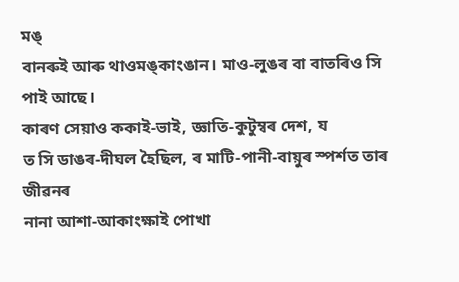মঙ্‌
বানৰুই আৰু থাওমঙ্‌কাংঙান। মাও-লুঙৰ বা বাতৰিও সি পাই আছে।
কাৰণ সেয়াও ককাই-ভাই, জ্ঞাতি-কুটুম্বৰ দেশ, য
ত সি ডাঙৰ-দীঘল হৈছিল, ৰ মাটি-পানী-বায়ুৰ স্পৰ্শত তাৰ জীৱনৰ
নানা আশা-আকাংক্ষাই পোখা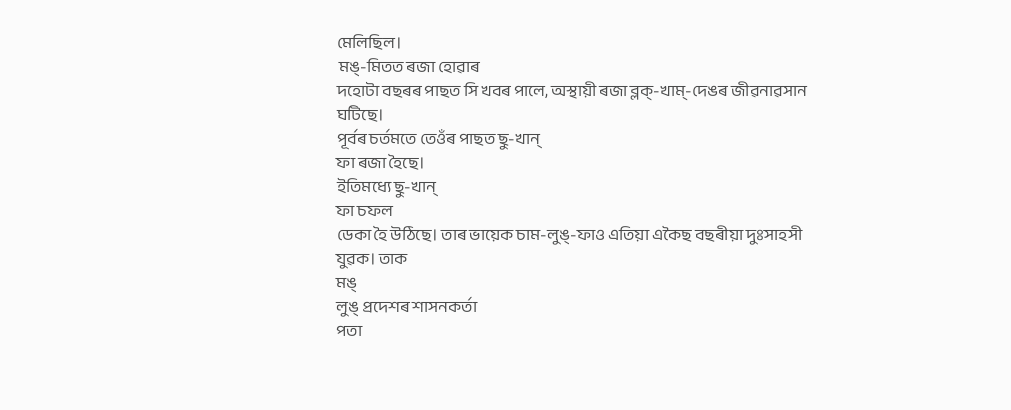মেলিছিল।
 মঙ্‌-মিতত ৰজা হোৱাৰ
দহোটা বছৰৰ পাছত সি খবৰ পালে, অস্থায়ী ৰজা ব্লক্‌-খাম্‌-দেঙৰ জীৱনাৱসান ঘটিছে।
পূর্বৰ চৰ্তমতে তেওঁৰ পাছত ছু-খান্‌
ফা ৰজা হৈছে।
ইতিমধ্যে ছু-খান্‌
ফা চফল
ডেকা হৈ উঠিছে। তাৰ ভায়েক চাম-লুঙ্‌-ফাও এতিয়া একৈছ বছৰীয়া দুঃসাহসী যুৱক। তাক
মঙ্‌
লুঙ্‌ প্রদেশৰ শাসনকৰ্তা
পতা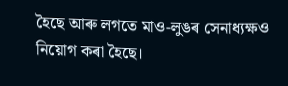হৈছে আৰু লগতে মাও-লুঙৰ সেনাধ্যক্ষও নিয়োগ কৰা হৈছে।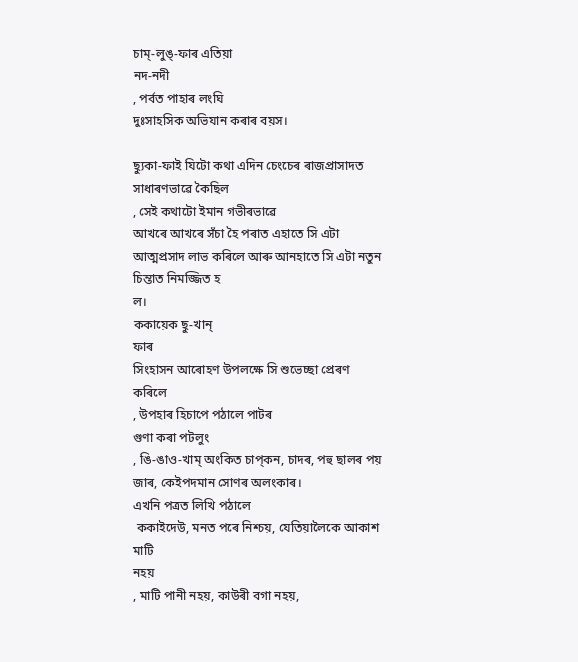চাম্‌-লুঙ্‌-ফাৰ এতিয়া
নদ-নদী
, পর্বত পাহাৰ লংঘি
দুঃসাহসিক অভিযান কৰাৰ বয়স।

ছ্যুকা-ফাই যিটো কথা এদিন চেংচেৰ ৰাজপ্রাসাদত
সাধাৰণভাৱে কৈছিল
, সেই কথাটো ইমান গভীৰভাৱে
আখৰে আখৰে সঁচা হৈ পৰাত এহাতে সি এটা আত্মপ্রসাদ লাভ কৰিলে আৰু আনহাতে সি এটা নতুন
চিন্তাত নিমজ্জিত হ
ল।
ককায়েক ছু-খান্‌
ফাৰ
সিংহাসন আৰোহণ উপলক্ষে সি শুভেচ্ছা প্ৰেৰণ কৰিলে
, উপহাৰ হিচাপে পঠালে পাটৰ
গুণা কৰা পটলুং
, ঙি-ঙাও-খাম্‌ অংকিত চাপ্‌কন, চাদৰ, পহু ছালৰ পয় জাৰ, কেইপদমান সোণৰ অলংকাৰ।
এখনি পত্ৰত লিখি পঠালে
 ককাইদেউ, মনত পৰে নিশ্চয়, যেতিয়ালৈকে আকাশ মাটি
নহয়
, মাটি পানী নহয়, কাউৰী বগা নহয়,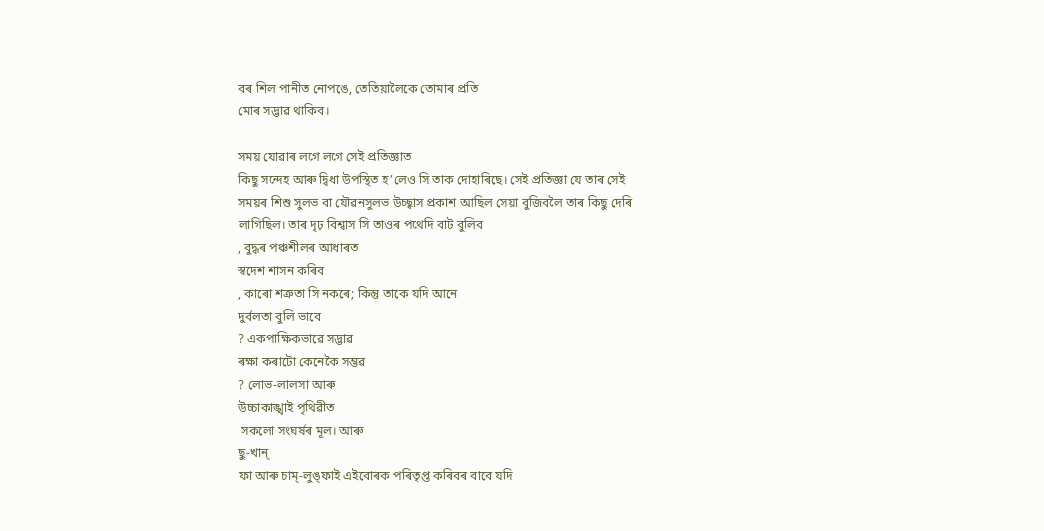বৰ শিল পানীত নোপঙে, তেতিয়ালৈকে তোমাৰ প্রতি
মোৰ সদ্ভাৱ থাকিব।

সময় যোৱাৰ লগে লগে সেই প্রতিজ্ঞাত
কিছু সন্দেহ আৰু দ্বিধা উপস্থিত হ’লেও সি তাক দোহাৰিছে। সেই প্রতিজ্ঞা যে তাৰ সেই
সময়ৰ শিশু সুলভ বা যৌৱনসুলভ উচ্ছ্বাস প্রকাশ আছিল সেয়া বুজিবলৈ তাৰ কিছু দেৰি
লাগিছিল। তাৰ দৃঢ় বিশ্বাস সি তাওৰ পথেদি বাট বুলিব
, বুদ্ধৰ পঞ্চশীলৰ আধাৰত
স্বদেশ শাসন কৰিব
, কাৰো শত্ৰুতা সি নকৰে; কিন্তু তাকে যদি আনে
দুর্বলতা বুলি ভাবে
? একপাক্ষিকভাৱে সদ্ভাৱ
ৰক্ষা কৰাটো কেনেকৈ সম্ভৱ
? লোভ-লালসা আৰু
উচ্চাকাঙ্খাই পৃথিৱীত
 সকলো সংঘৰ্ষৰ মূল। আৰু
ছু-খান্‌
ফা আৰু চাম্‌-লুঙ্‌ফাই এইবোৰক পৰিতৃপ্ত কৰিবৰ বাবে যদি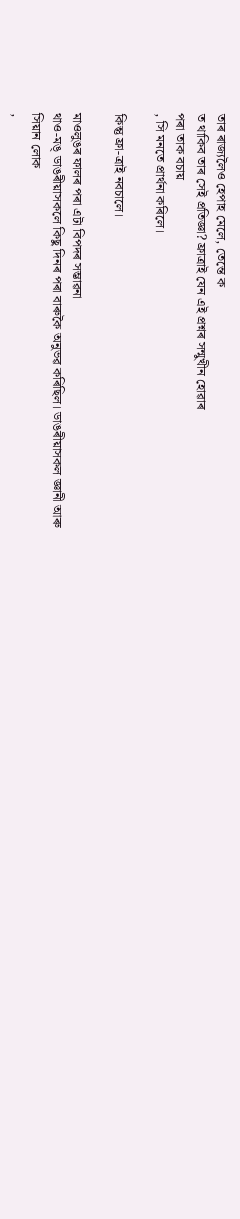তাৰ ৰাজ্যলৈও হেপাহ মেলে, তেন্তে ক
ত থাকিব তাৰ সেই প্রতিজ্ঞা? ফ্রাত্রাই যেন এই প্রশ্নৰ সন্মুখীন হোৱাৰ
পৰা তাক বচায়
, সি মনতে প্রার্থনা কৰিলে।

কিন্তু ফ্রা-ত্রাই নবচালে।

মাওলুঙৰ ফালৰ পৰা এটা বিপদৰ সম্ভাৱনা
থাও-মঙ্‌ ডাঙৰীয়াসকলে কিছু দিনৰ পৰা বাৰুকৈ অনুভৱ কৰিছিল। ডাঙৰীয়াসকল জ্ঞানী আৰু
সিয়ান লোক
,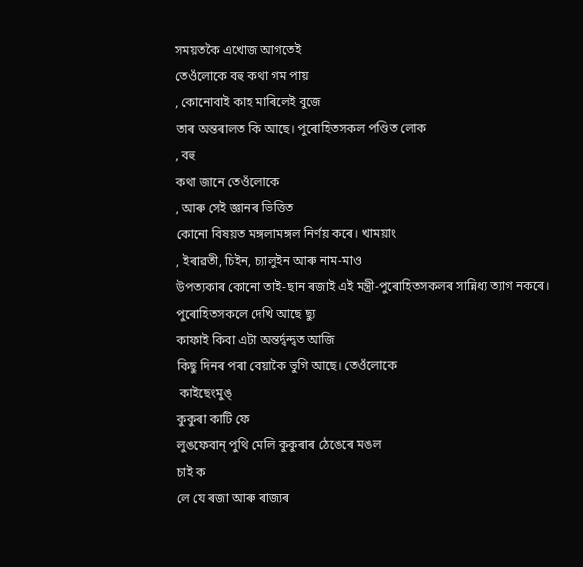সময়তকৈ এখোজ আগতেই
তেওঁলোকে বহু কথা গম পায়
, কোনোবাই কাহ মাৰিলেই বুজে
তাৰ অন্তৰালত কি আছে। পুৰোহিতসকল পণ্ডিত লোক
, বহু
কথা জানে তেওঁলোকে
, আৰু সেই জ্ঞানৰ ভিত্তিত
কোনো বিষয়ত মঙ্গলামঙ্গল নির্ণয় কৰে। খাময়াং
, ইৰাৱতী, চিইন, চ্যালুইন আৰু নাম-মাও
উপত্যকাৰ কোনো তাই-ছান ৰজাই এই মন্ত্রী-পুৰোহিতসকলৰ সান্নিধ্য ত্যাগ নকৰে।
পুৰোহিতসকলে দেখি আছে ছ্যু
কাফাই কিবা এটা অন্তর্দ্বন্দ্বত আজি
কিছু দিনৰ পৰা বেয়াকৈ ভুগি আছে। তেওঁলোকে
 কাইছেংমুঙ্‌
কুকুৰা কাটি ফে
লুঙফেবান্‌ পুথি মেলি কুকুৰাৰ ঠেঙেৰে মঙল
চাই ক
লে যে ৰজা আৰু ৰাজ্যৰ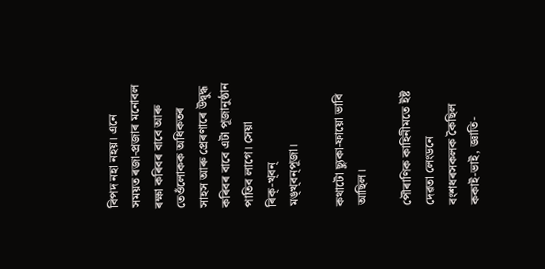বিপদ নহা নহয়। এনে সময়ত ৰজা-প্রজাৰ মনোবল ৰক্ষা কৰিবৰ বাবে আৰু তেওঁলোকক অধিকতৰ
সাহস আৰু প্ৰেৰণাৰে উদ্বুদ্ধ কৰিবৰ বাবে এটা পূজানুষ্ঠান পাতিব লাগে। সেয়া ৰিক্‌-খ্‌বন্‌
মঙ্‌খ্‌বন্‌পূজা।

কথাটো ছ্যুকা-ফায়ো ভাবি আছিল।

পৌৰাণিক কাহিনীমতে ইষ্ট দেৱতা লেংডনে
বংশধৰসকলক কৈছিল
ককাই-ভাই, জ্ঞাতি-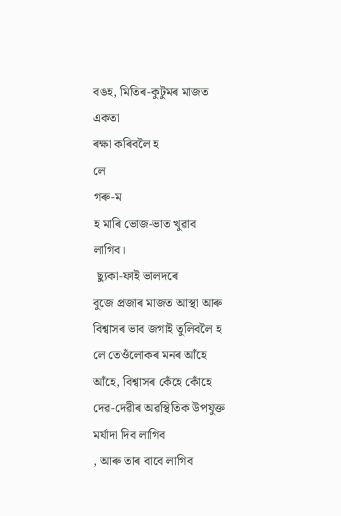বঙহ, মিতিৰ-কুটুমৰ মাজত একতা
ৰক্ষা কৰিবলৈ হ
লে
গৰু-ম
হ মাৰি ভোজ-ভাত খুৱাব
লাগিব।
 ছ্যুকা-ফাই ভালদৰে
বুজে প্রজাৰ মাজত আস্থা আৰু বিশ্বাসৰ ভাব জগাই তুলিবলৈ হ
লে তেওঁলোকৰ মনৰ আঁহে আঁহে, বিশ্বাসৰ কেঁহে কোঁহে
দেৱ-দেৱীৰ অৱস্থিতিক উপযুক্ত মর্যাদা দিব লাগিব
, আৰু তাৰ বাবে লাগিব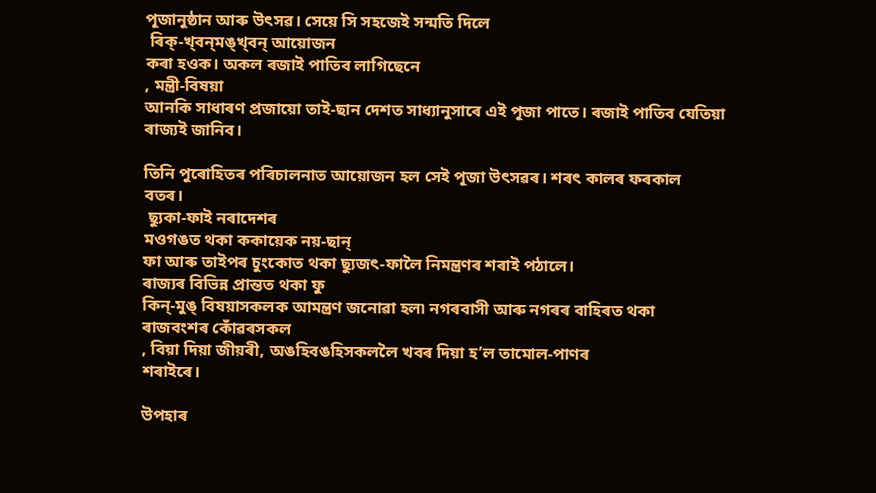পূজানুষ্ঠান আৰু উৎসৱ। সেয়ে সি সহজেই সন্মতি দিলে
 ৰিক্‌-খ্‌বন্‌মঙ্‌খ্‌বন্‌ আয়োজন
কৰা হওক। অকল ৰজাই পাতিব লাগিছেনে
, মন্ত্রী-বিষয়া
আনকি সাধাৰণ প্ৰজায়ো তাই-ছান দেশত সাধ্যানুসাৰে এই পূজা পাতে। ৰজাই পাতিব যেতিয়া
ৰাজ্যই জানিব।

তিনি পুৰোহিতৰ পৰিচালনাত আয়োজন হল সেই পূজা উৎসৱৰ। শৰৎ কালৰ ফৰকাল
বতৰ।
 ছ্যুকা-ফাই নৰাদেশৰ
মওগঙত থকা ককায়েক নয়-ছান্‌
ফা আৰু তাইপৰ চুংকোত থকা ছ্যুজৎ-ফালৈ নিমন্ত্ৰণৰ শৰাই পঠালে।
ৰাজ্যৰ বিভিন্ন প্রান্তত থকা ফু
কিন্-মুঙ্‌ বিষয়াসকলক আমন্ত্রণ জনোৱা হল৷ নগৰবাসী আৰু নগৰৰ বাহিৰত থকা
ৰাজবংশৰ কোঁৱৰসকল
, বিয়া দিয়া জীয়ৰী, অঙহিবঙহিসকললৈ খবৰ দিয়া হ’ল তামোল-পাণৰ
শৰাইৰে।

উপহাৰ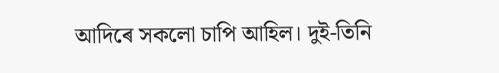আদিৰে সকলো চাপি আহিল। দুই-তিনি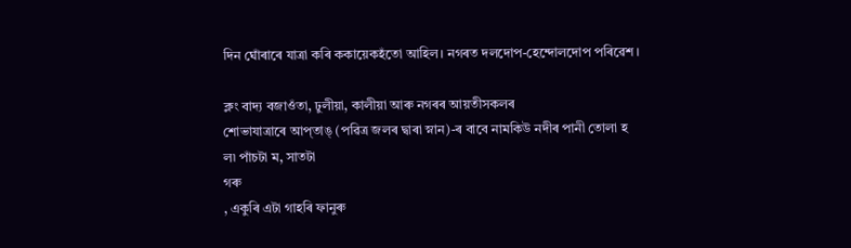দিন ঘোঁৰাৰে যাত্ৰা কৰি ককায়েকহঁতো আহিল। নগৰত দলদোপ-হেন্দোলদোপ পৰিৱেশ।

ক্লং বাদ্য বজাওঁতা, ঢুলীয়া, কালীয়া আৰু নগৰৰ আয়তীসকলৰ
শোভাযাত্ৰাৰে আপ্‌তাঙ্‌ (পৱিত্ৰ জলৰ দ্বাৰা স্নান)-ৰ বাবে নামকিউ নদীৰ পানী তোলা হ
ল৷ পাঁচটা ম, সাতটা
গৰু
, একুৰি এটা গাহৰি ফানুৰু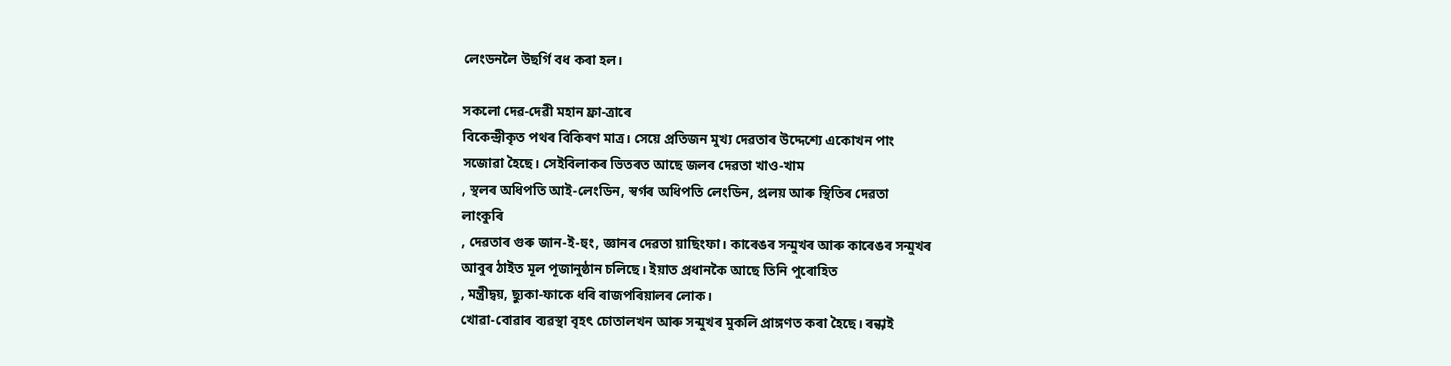লেংডনলৈ উছর্গি বধ কৰা হল।

সকলো দেৱ-দেৱী মহান ফ্রা-ত্ৰাৰে
বিকেন্দ্রীকৃত পথৰ বিকিৰণ মাত্র। সেয়ে প্রতিজন মুখ্য দেৱতাৰ উদ্দেশ্যে একোখন পাং
সজোৱা হৈছে। সেইবিলাকৰ ভিতৰত আছে জলৰ দেৱতা খাও-খাম
, স্থলৰ অধিপতি আই-লেংডিন, স্বৰ্গৰ অধিপতি লেংডিন, প্রলয় আৰু স্থিতিৰ দেৱতা
লাংকুৰি
, দেৱতাৰ গুৰু জান-ই-হুং, জ্ঞানৰ দেৱতা য়াছিংফা। কাৰেঙৰ সন্মুখৰ আৰু কাৰেঙৰ সন্মুখৰ
আবুৰ ঠাইত মূল পূজানুষ্ঠান চলিছে। ইয়াত প্রধানকৈ আছে তিনি পুৰোহিত
, মন্ত্রীদ্বয়, ছ্যুকা-ফাকে ধৰি ৰাজপৰিয়ালৰ লোক।
খোৱা-বোৱাৰ ব্যৱস্থা বৃহৎ চোতালখন আৰু সন্মুখৰ মুকলি প্রাঙ্গণত কৰা হৈছে। ৰন্ধাই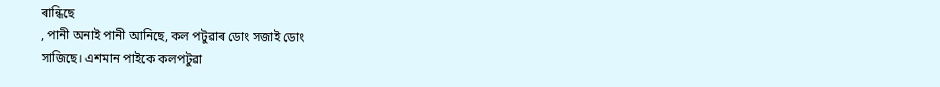ৰান্ধিছে
, পানী অনাই পানী আনিছে, কল পটুৱাৰ ডোং সজাই ডোং
সাজিছে। এশমান পাইকে কলপটুৱা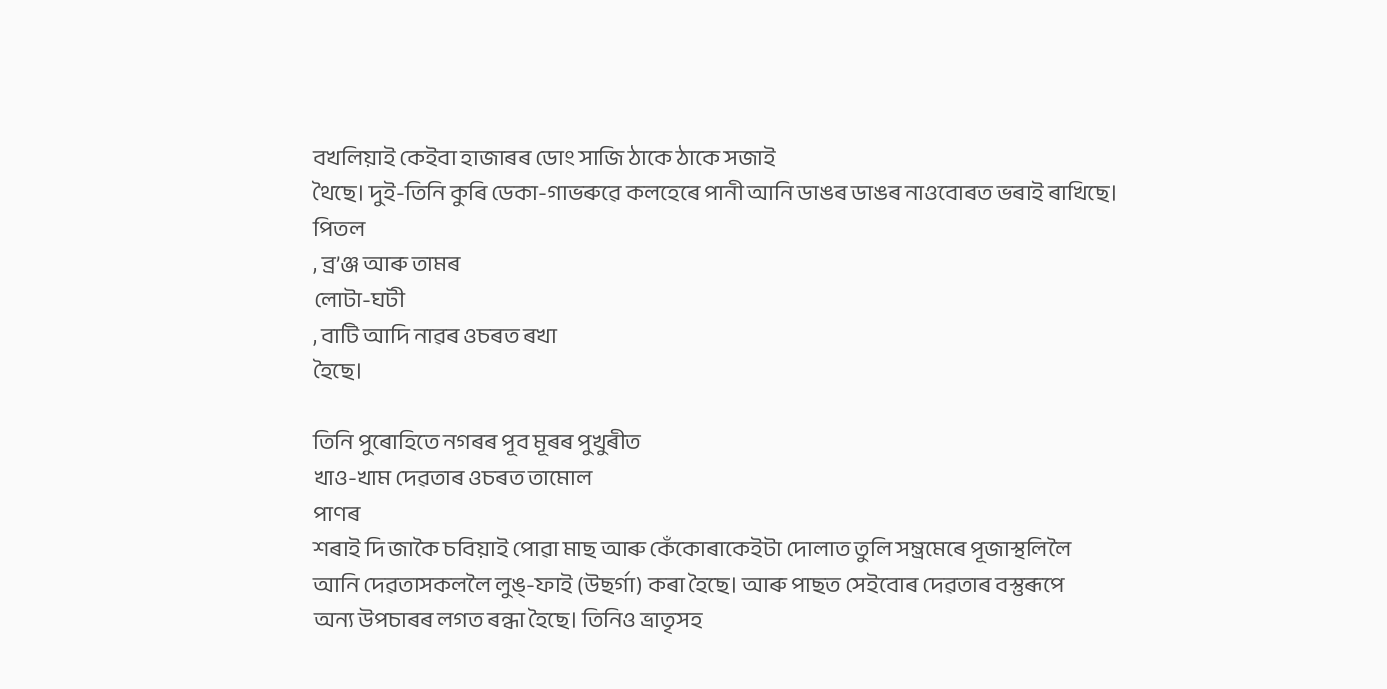বখলিয়াই কেইবা হাজাৰৰ ডোং সাজি ঠাকে ঠাকে‍ সজাই
থৈছে। দুই-তিনি কুৰি ডেকা-গাভৰুৱে কলহেৰে পানী আনি ডাঙৰ ডাঙৰ নাওবোৰত ভৰাই ৰাখিছে।
পিতল
, ব্র’ঞ্জ আৰু তামৰ
লোটা-ঘটী
, বাটি আদি নাৱৰ ওচৰত ৰখা
হৈছে।

তিনি পুৰোহিতে নগৰৰ পূব মূৰৰ পুখুৰীত
খাও-খাম দেৱতাৰ ওচৰত তামোল
পাণৰ
শৰাই দি জাকৈ চবিয়াই পোৱা মাছ আৰু কেঁকোৰাকেইটা দোলাত তুলি সম্ভ্ৰমেৰে পূজাস্থলিলৈ
আনি দেৱতাসকললৈ লুঙ্‌-ফাই (উছৰ্গা) কৰা হৈছে। আৰু পাছত সেইবোৰ দেৱতাৰ বস্তুৰূপে
অন্য উপচাৰৰ লগত ৰন্ধা হৈছে। তিনিও ভ্রাতৃসহ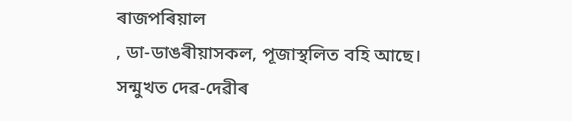ৰাজপৰিয়াল
, ডা-ডাঙৰীয়াসকল, পূজাস্থলিত বহি আছে।
সন্মুখত দেৱ-দেৱীৰ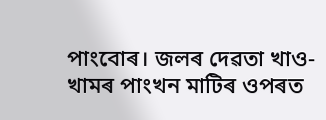পাংবোৰ। জলৰ দেৱতা খাও-খামৰ পাংখন মাটিৰ ওপৰত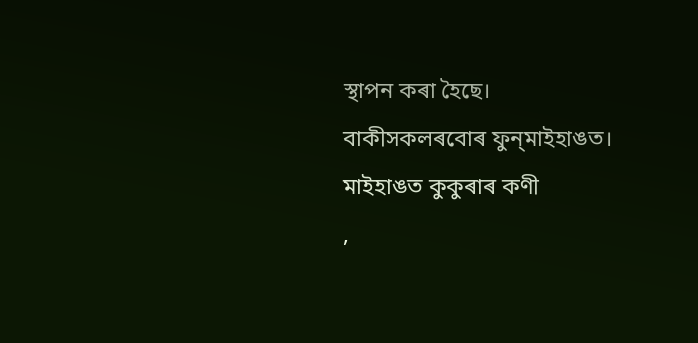স্থাপন কৰা হৈছে।
বাকীসকলৰবোৰ ফুন্‌মাইহাঙত। মাইহাঙত কুকুৰাৰ কণী
,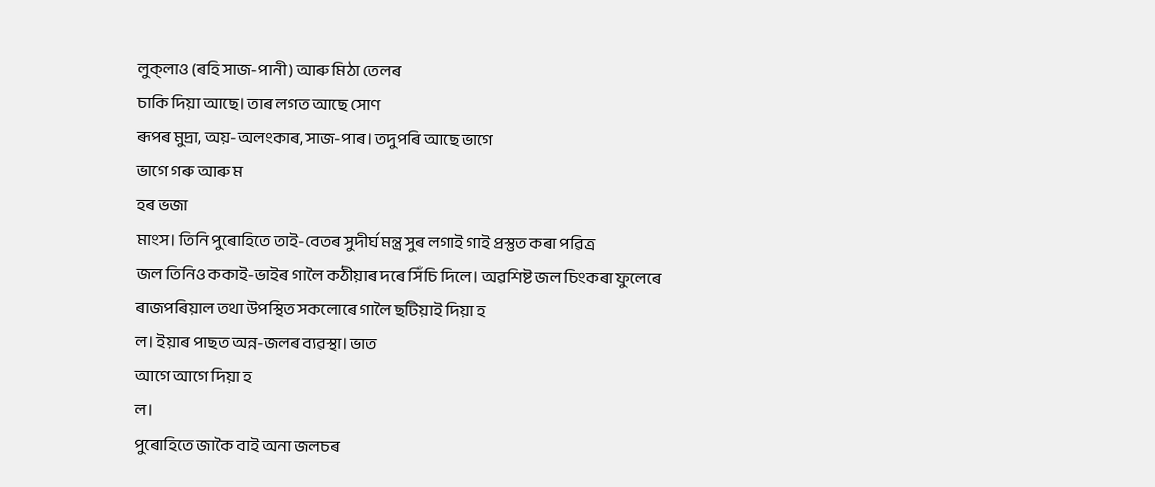লুক্‌লাও (ৰহি সাজ-পানী) আৰু মিঠা তেলৰ
চাকি দিয়া আছে। তাৰ লগত আছে সোণ
ৰূপৰ মুদ্রা, অয়-অলংকাৰ, সাজ-পাৰ। তদুপৰি আছে ভাগে
ভাগে গৰু আৰু ম
হৰ ভজা
মাংস। তিনি পুৰোহিতে তাই-বেতৰ সুদীর্ঘ মন্ত্র সুৰ লগাই গাই প্রস্তুত কৰা পৱি‍ত্র
জল তিনিও ককাই-ভাইৰ গালৈ কঠীয়াৰ দৰে সিঁচি দিলে। অৱশিষ্ট জল চিংকৰা ফুলেৰে
ৰাজপৰিয়াল তথা উপস্থিত সকলোৰে গালৈ ছটিয়াই দিয়া হ
ল। ইয়াৰ পাছত অন্ন-জলৰ ব্যৱস্থা। ভাত
আগে আগে দিয়া হ
ল।
পুৰোহিতে জাকৈ বাই অনা জলচৰ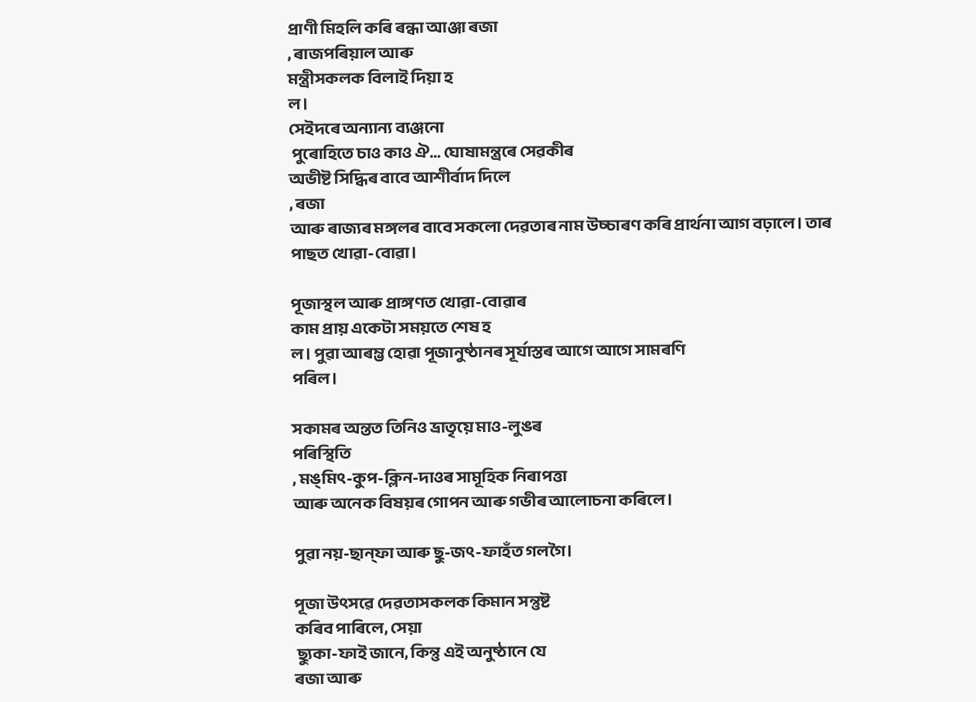প্রাণী মিহলি কৰি ৰন্ধা আঞ্জা ৰজা
, ৰাজপৰিয়াল আৰু
মন্ত্রীসকলক বিলাই দিয়া হ
ল।
সেইদৰে অন্যান্য ব্যঞ্জনো
 পুৰোহিতে চাও কাও ঐ… ঘোষামন্ত্ৰৰে সেৱকীৰ
অভীষ্ট সিদ্ধিৰ বাবে আশীর্বাদ দিলে
, ৰজা
আৰু ৰাজ্যৰ মঙ্গলৰ বাবে সকলো দেৱতাৰ নাম উচ্চাৰণ কৰি প্রার্থনা আগ বঢ়ালে। তাৰ
পাছত খোৱা-বোৱা।

পূজাস্থল আৰু প্ৰাঙ্গণত খোৱা-বোৱাৰ
কাম প্রায় একেটা সময়তে শেষ হ
ল। পুৱা আৰম্ভ হোৱা পূজানুষ্ঠানৰ সূর্যাস্তৰ আগে আগে সামৰণি
পৰিল।

সকামৰ অন্তত তিনিও ভ্রাতৃয়ে মাও-লুঙৰ
পৰিস্থিতি
, মঙ্‌মিৎ-কুপ-ক্লিন-দাওৰ সামূহিক নিৰাপত্তা
আৰু অনেক বিষয়ৰ গোপন আৰু গভীৰ আলোচনা কৰিলে।

পুৱা নয়-ছান্‌ফা আৰু ছু-জৎ-ফাহঁত গলগৈ।

পূজা উৎসৱে দেৱতাসকলক কিমান সন্তুষ্ট
কৰিব পাৰিলে, সেয়া
 ছ্যুকা-ফাই জানে, কিন্তু এই অনুষ্ঠানে যে
ৰজা আৰু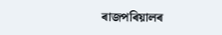ৰাজপৰিয়ালৰ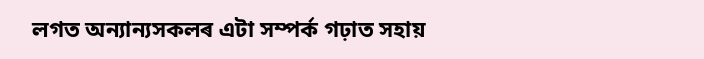লগত অন্যান্যসকলৰ এটা সম্পর্ক গঢ়াত সহায়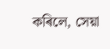কৰিলে, সেয়া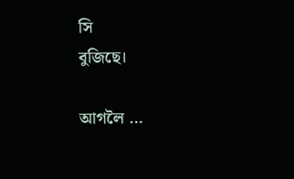সি
বুজিছে।

আগলৈ‍ …